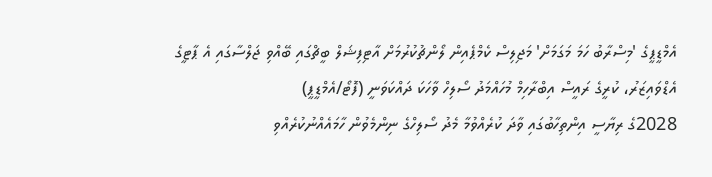އެމްޑީޕީގެ 'މިސްރާބު ހަމަ މަގަމަށް' މަޖިލިސް ކެމްޕެއިން ލޯންޗުކުރުމަށް އާޓިފިޝަލް ބީޗްގައި ބޭއްވި ޖަލްސާގައި އެ ޕާޓީގެ އެޑްވައިޒަރު، ކުރީގެ ރައީސް އިބްރާހިމް މުހައްމަދު ސޯލިހް ވާހަކަ ދައްކަވަނީ (ފޮޓޯ/އެމްޑީޕީ)
2028ގެ ރިޔާސީ އިންތިހާބުގައި ވާދަ ކުރެއްވުމާ މެދު ސޯލިހްގެ ނިންމެވުން ހާމައެއްނުކުރެއްވި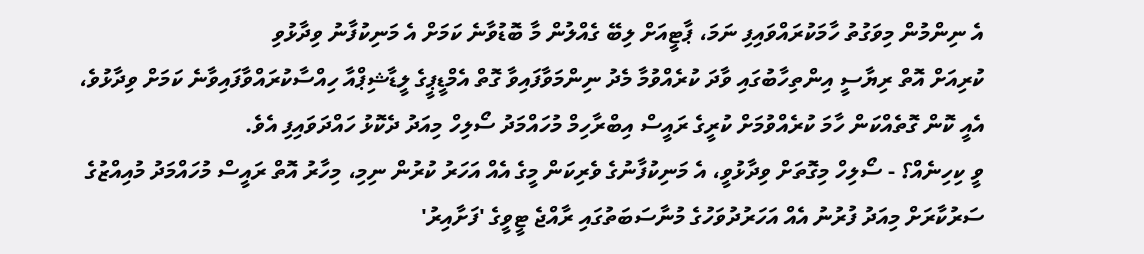އެ ނިންމުން މިވަގުތު ހާމަކުރައްވައިފި ނަމަ، ޕާޓީއަށް ލިބޭ ގެއްލުން މާ ބޮޑުވާނެ ކަމަށް އެ މަނިކުފާނު ވިދާޅުވި
ކުރިއަށް އޮތް ރިޔާސީ އިންތިހާބުގައި ވާދަ ކުރެއްވުމާ މެދު ނިންމަވާފައިވާ ގޮތް އެމްޑީޕީގެ ލީޑާޝިޕްއާ ހިއްސާކުރައްވާފައިވާނެ ކަމަށް ވިދާޅުވެ، އެއީ ކޮން ގޮތެއްކަން ހާމަ ކުރެއްވުމަށް ކުރީގެ ރައީސް އިބްރާހިމް މުހައްމަދު ސޯލިހް މިއަދު ދެކޮޅު ހައްދަވައިފި އެވެ.
ވީ ކިހިނެއް؟ - ސޯލިހް މިގޮތަށް ވިދާޅުވީ، އެ މަނިކުފާނުގެ ވެރިކަން މީގެ އެއް އަހަރު ކުރުން ނިމި، މިހާރު އޮތް ރައީސް މުހައްމަދު މުއިއްޒުގެ ސަރުކާރަށް މިއަދު ފުރުނު އެއް އަހަރުދުވަހުގެ މުނާސަބަތުގައި ރާއްޖެ ޓީވީގެ 'ފަށާއިރު'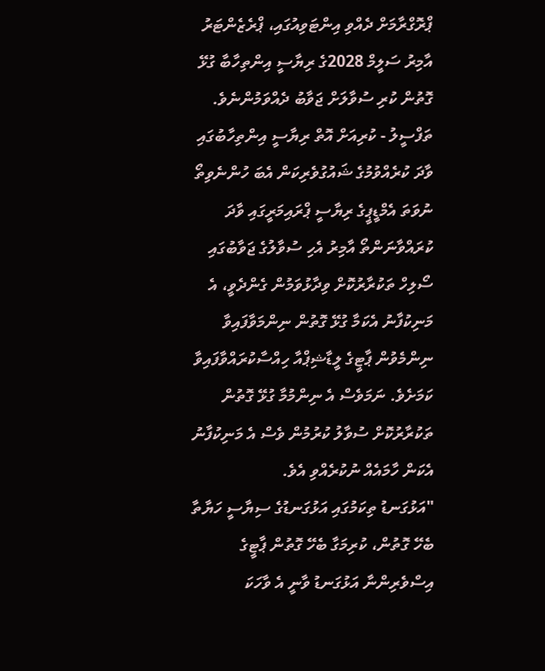ޕްރޮގްރާމަށް ދެއްވި އިންޓަވިއުގައި، ޕްރެޒެންޓަރު އާމިރު ސަލީމް 2028ގެ ރިޔާސީ އިންތިހާބާ ގުޅޭ ގޮތުން ކުރި ސުވާލަށް ޖަވާބު ދެއްވަމުންނެވެ.
ތަފްސީލު - ކުރިއަށް އޮތް ރިޔާސީ އިންތިހާބުގައި ވާދަ ކުރެއްވުމުގެ ޝައުގުވެރިކަން އެބަ ހުންނެވިތޯ ނުވަތަ އެމްޑީޕީގެ ރިޔާސީ ޕްރައިމަރީގައި ވާދަ ކުރައްވާނަންތޯ އާމިރު އެހި ސުވާލުގެ ޖަވާބުގައި ސޯލިހް ތަކުރާރުކޮށް ވިދާޅުވަމުން ގެންދެވީ، އެ މަނިކުފާނު އެކަމާ ގުޅޭ ގޮތުން ނިންމަވާފައިވާ ނިންމެވުން ޕާޓީގެ ލީޑާޝިޕްއާ ހިއްސާކުރައްވާފައިވާ ކަމަށެވެ. ނަމަވެސް އެ ނިންމުމާ ގުޅޭ ގޮތުން ތަކުރާރުކޮށް ސުވާލު ކުރުމުން ވެސް އެ މަނިކުފާނު އެކަން ހާމައެއް ނުކުރެއްވި އެވެ.
"އަޅުގަނޑު ތިކަމުގައި އަޅުގަނޑުގެ ސިޔާސީ ހަޔާތާ ބެހޭ ގޮތުން، ކުރިމަގާ ބެހޭ ގޮތުން ޕާޓީގެ އިސްވެރިންނާ އަޅުގަނޑު ވާނީ އެ ވާހަކަ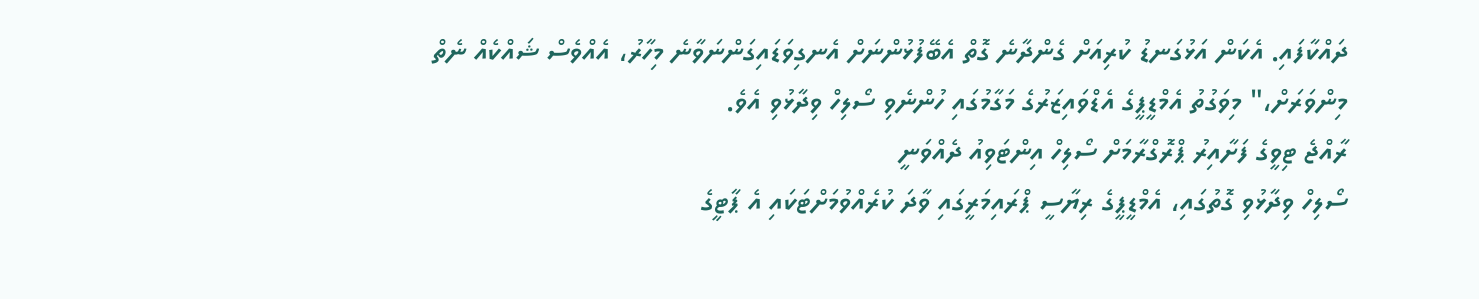ދައްކާފައި. އެކަން އަޅުގަނޑު ކުރިއަށް ގެންދާނެ ގޮތް އެބޭފުޅުންނަށް އެނގިވަޑައިގަންނަވާނެ މިހާރު، އެއްވެސް ޝައްކެއް ނެތް މިންވަރަށް،" މިވަގުތު އެމްޑީޕީގެ އެޑްވައިޒަރުގެ މަގާމުގައި ހުންނެވި ސޯލިހް ވިދާޅުވި އެވެ.
ރާއްޖެ ޓިވީގެ ފަށާއިރު ޕްރޮގްރާމަށް ސޯލިހް އިންޓަވިއު ދެއްވަނީ
ސޯލިހް ވިދާޅުވި ގޮތުގައި، އެމްޑީޕީގެ ރިޔާސީ ޕްރައިމަރީގައި ވާދަ ކުރެއްވުމަށްޓަކައި އެ ޕާޓީގެ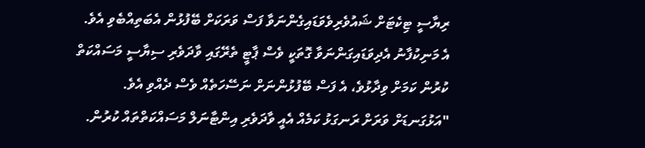ރިޔާސީ ޓިކެޓަށް ޝައުވެރިވެވަޑައިގެންނަވާ ފަސް ވަރަކަށް ބޭފުޅުން އެބަތިއްބެވި އެވެ. އެ މަނިކުފާނު އެދިވަޑައިގަންނަވާ ގޮތަކީ ވެސް ޕާޓީ ތެރޭގައި ވާދަވެރި ސިޔާސީ މަސައްކަތް ކުރުން ކަމަށް ވިދާޅުވެ، އެ ފަސް ބޭފުޅުންނަށް ނަސޭހަތެއް ވެސް ދެއްވި އެވެ.
"އަޅުގަނޑަށް ވަރަށް ރަނގަޅު ކަމެއް އެއީ ވާދަވެރި އިންޓާނަލް މަސައްކަތްތައް ކުރުން.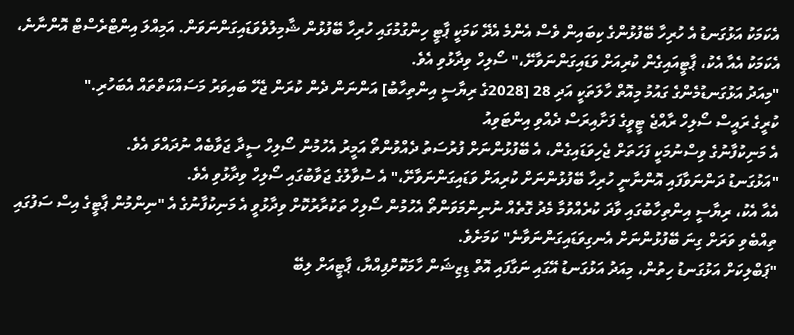އެކަމަކު އަޅުގަނޑު އެ ހުރިހާ ބޭފުޅުންގެ ކިބައިން ވެސް އެންމެ އެދޭ ކަމަކީ ޕާޓީ ހިންގުމުގައި ހުރިހާ ބޭފުޅުން ޝާމިލުވެވަޑައިގަންނަވަން. އަމިއްލަ އިންޓްރެސްޓް އޮންނާނެ، އެކަމަކު އެއާ އެކު، ޕާޓީއައިގެން ކުރިއަށް ވަޑައިގަންނަވާށޭ،" ސޯލިހް ވިދާޅުވި އެވެ.
"މިއަދު އަޅުގަނޑުމެންގެ ގައުމު މިއޮތް ހާލަތަކީ އަދި 28 [2028ގެ ރިޔާސީ އިންތިހާބު] އަންނަން ދެން ކުރަން ޖެހޭ ބައިވަރު މަސައްކަތްތައް އެބަހުރި."
ކުރީގެ ރައީސް ސޯލިހް ރާއްޖެ ޓީވީގެ ފަށާއިރަސް ދެއްވި އިންޓަވިއު
އެ މަނިކުފާނުގެ ވިސްނުމަކީ ފަހަތަށް ޖެހިވަޑައިގެން، އެ ބޭފުޅުންނަށް ފުރުސަތު ދެއްވުންތޯ އަމީރު އެހުމުން ސޯލިހް ސީދާ ޖަވާބެއް ނުދައްވަ އެވެ.
"އަޅުގަނޑު ދަންނަވާފައި އޮންނާނީ ހުރިހާ ބޭފުޅުންނަށް ކުރިއަށް ވަޑައިގަންނަވާށޭ،" އެ ސުވާލުގެ ޖަވާބުގައި ސޯލިހް ވިދާޅުވި އެވެ.
އެއާ އެކު، ރިޔާސީ އިންތިހާބުގައި ވާދަ ކުރެއްވުމާ މެދު ގޮތެއް ނުނިންމަވަންތޯ އެހުމުން ސޯލިހް ތަކުރާރުކޮށް ވިދާޅުވީ އެ މަނިކުފާނުގެ އެ "ނިންމުން ޕާޓީގެ އިސް ސަފުގައި ތިއްބެވި ވަރަށް ގިނަ ބޭފުޅުންނަށް އެނގިވަޑައިގަންނަވާނެ" ކަމަށެވެ.
"ޕަބްލިކަށް އަޅުގަނޑު ހިތުން، މިއަދު އަޅުގަނޑު އޭގައި ނަގާފައި އޮތް ޑިޒިޝަން ހާމަކޮށްފިއްޔާ، ޕާޓީއަށް ލިބޭ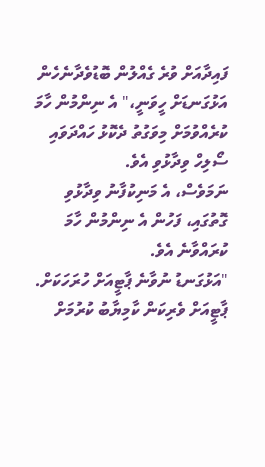ފައިދާއަށް ވުރެ ގެއްލުން ބޮޑުވެދާނެހެން އަޅުގަނޑަށް ހީވަނީ،" އެ ނިންމުން ހާމަ ކުރެއްވުމަށް މިވަގުތު ދެކޮޅު ހައްދަވައި ސޯލިހް ވިދާޅުވި އެވެ.
ނަމަވެސް، އެ މަނިކުފާނު ވިދާޅުވި ގޮތުގައި، ފަހުން އެ ނިންމުން ހާމަ ކުރައްވާނެ އެވެ.
"އަޅުގަނޑު ނުވާނެ ޕާޓީއަށް ހުރަހަކަށް. ޕާޓީއަށް ވެރިކަން ކާމިޔާބު ކުރުމަށް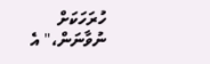ހުރަހަކަށް ނުވާނަން،" އެ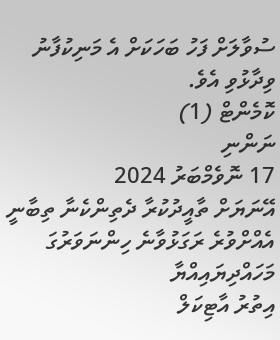ސުވާލަށް ފަހު ބަހަކަށް އެ މަނިކުފާނު ވިދާޅުވި އެވެ.
ކޮމެންޓް (1)
ނަންނި
17 ނޮވެމްބަރު 2024
އޭނަޔަށް ތާއީދުކުރާ ދެތިންކެނާ ތިބާނީ އެއްށްވުރެ ރަގަޅުވާނެ ހިންނަވަރުގަ މަހައްދިޔައިއްޔާ
އިތުރު އާޓިކަލް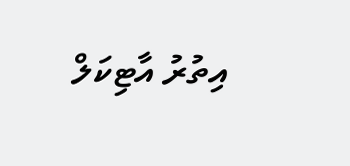އިތުރު އާޓިކަލް